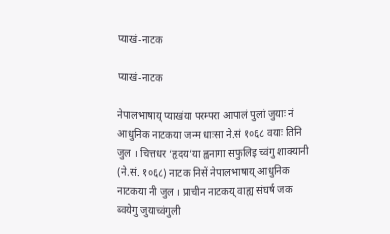प्याखं-नाटक

प्याखं-नाटक

नेपालभाषाय् प्याखंया परम्परा आपालं पुलां जुयाः नं आधुनिक नाटकया जन्म धाःसा ने.सं १०६८ वयाः तिनि जुल । चित्तधर ‘हृदय’या ह्वनागा सफुलिइ च्वंगु शाक्यानी (ने.सं. १०६८) नाटक निसें नेपालभाषाय् आधुनिक नाटकया नी जुल । प्राचीन नाटकय् वाह्य संघर्ष जक ब्वयेगु जुयाच्वंगुली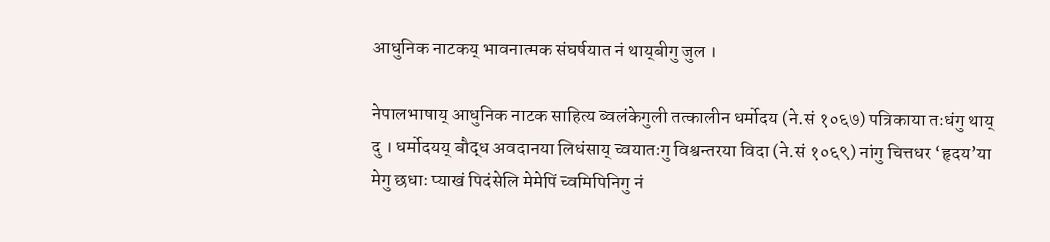आधुनिक नाटकय् भावनात्मक संघर्षयात नं थाय्‌बीगु जुल ।

नेपालभाषाय् आधुनिक नाटक साहित्य ब्वलंकेगुली तत्कालीन धर्मोदय (ने.सं १०६७) पत्रिकाया तःधंगु थाय् दु । धर्मोदयय् बौद्ध अवदानया लिधंसाय् च्वयातःगु विश्वन्तरया विदा (ने.सं १०६९) नांगु चित्तधर ‘हृदय’या मेगु छधाः प्याखं पिदंसेलि मेमेपिं च्वमिपिनिगु नं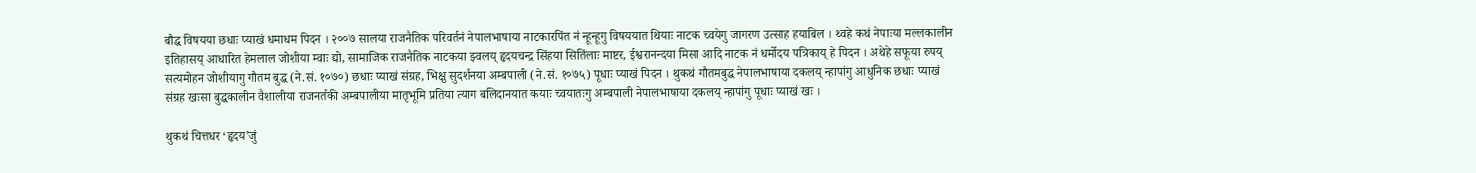बौद्ध विषयया छधाः प्याखं धमाधम पिदन । २००७ सालया राजनैतिक परिवर्तनं नेपालभाषाया नाटकारपिंत नं न्हून्हूगु विषययात थियाः नाटक च्वयेगु जागरण उत्साह हयाबिल । थ्वहे कथं नेपाःया मल्लकालीन इतिहासय् आधारित हेमलाल जोशीया म्वाः द्यो, सामाजिक राजनैतिक नाटकया झ्वलय् हृदयचन्द्र सिंहया सितिंलाः माष्टर, ईश्वरानन्दया मिसा आदि नाटक नं धर्मोदय पत्रिकाय् हे पिदन । अथेहे सफूया रुपय् सत्यमोहन जोशीयागु गौतम बुद्ध (ने.सं. १०७०) छधाः प्याखं संग्रह, भिक्षु सुदर्शनया अम्बपाली (ने.सं. १०७५) पूधाः प्याखं पिदन । थुकथं गौतमबुद्ध नेपालभाषाया दकलय् न्हापांगु आधुनिक छधाः प्याखं संग्रह खःसा बुद्धकालीन वैशालीया राजनर्तकी अम्बपालीया मातृभूमि प्रतिया त्याग बलिदानयात कयाः च्वयातःगु अम्बपाली नेपालभाषाया दकलय् न्हापांगु पूधाः प्याखं खः ।

थुकथं चित्तधर ‘हृदय’जुं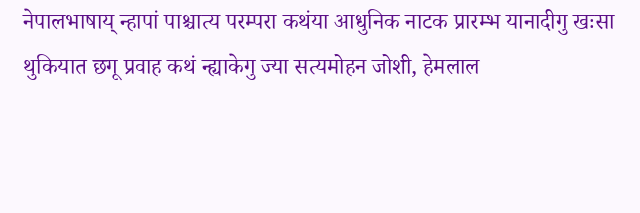नेपालभाषाय् न्हापां पाश्चात्य परम्परा कथंया आधुनिक नाटक प्रारम्भ यानादीगु खःसा थुकियात छगू प्रवाह कथं न्ह्याकेगु ज्या सत्यमोहन जोशी, हेमलाल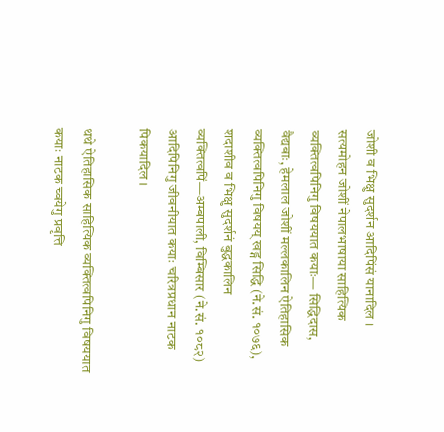जोशी व भिक्षु सुदर्शन आदिपिंसं यानादिल । सत्यमोहन जोशीं नेपालभाषाया साहित्यिक व्यक्तित्वपिनिगु विषययात कयाः— सिद्धिदास, वैद्यबाः, हेमलाल जोशीं मल्लकालिन ऐतिहासिक व्यक्तित्वपिनिगु विषयय् खड्ग सिद्धि (ने.सं. १०७६), शदाशीव व भिक्षु सुदर्शनं बुद्धकालिन व्यक्तित्वपिं—अम्बपाली, विम्बिसार (ने.सं. १०८२) आदिपिनिगु जीवनीयात कयाः चरित्रप्रधान नाटक पिकयादिल ।

थथे ऐतिहासिक साहित्यिक व्यक्तित्वपिनिगु विषययात कयाः नाटक च्वयेगु प्रवृत्ति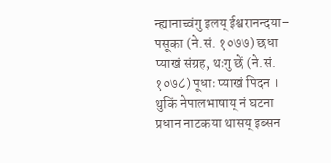न्ह्यानाच्वंगु इलय् ईश्वरानन्दया– पसूका (ने.सं. १०७७) छधा प्याखं संग्रह, थःगु छें (ने.सं. १०७८) पूधाः प्याखं पिदन । थुकिं नेपालभाषाय् नं घटना प्रधान नाटकया थासय् इब्सन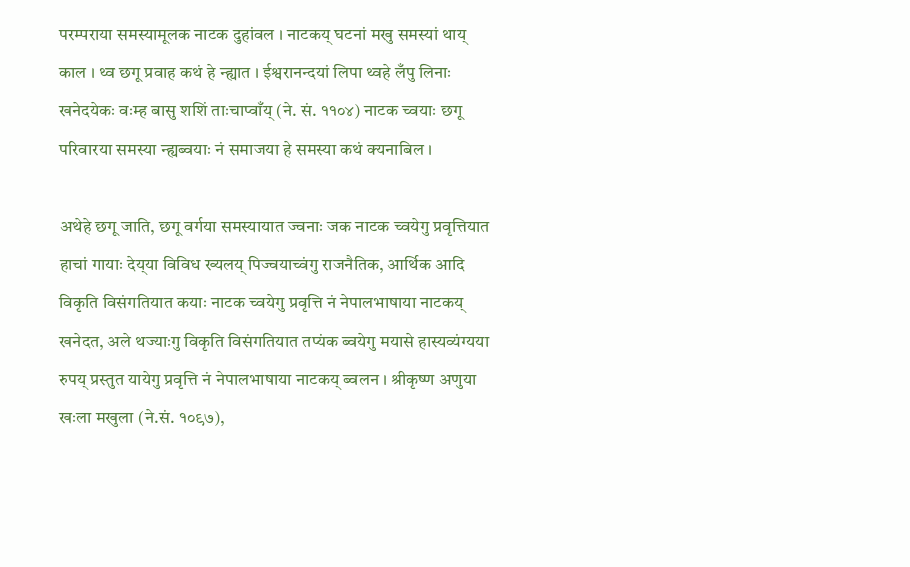परम्पराया समस्यामूलक नाटक दुहांवल । नाटकय् घटनां मखु समस्यां थाय् काल । थ्व छगू प्रवाह कथं हे न्ह्यात । ईश्वरानन्दयां लिपा थ्वहे लँपु लिनाः खनेदयेकः वःम्ह बासु शशिं ताःचाप्वाँय् (ने. सं. ११०४) नाटक च्वयाः छगू परिवारया समस्या न्ह्यब्वयाः नं समाजया हे समस्या कथं क्यनाबिल ।

अथेहे छगू जाति, छगू वर्गया समस्यायात ज्वनाः जक नाटक च्वयेगु प्रवृत्तियात हाचां गायाः देय्‌या विविध ख्यलय् पिज्वयाच्वंगु राजनैतिक, आर्थिक आदि विकृति विसंगतियात कयाः नाटक च्वयेगु प्रवृत्ति नं नेपालभाषाया नाटकय् खनेदत, अले थज्याःगु विकृति विसंगतियात तप्यंक ब्वयेगु मयासे हास्यव्यंग्यया रुपय् प्रस्तुत यायेगु प्रवृत्ति नं नेपालभाषाया नाटकय् ब्वलन । श्रीकृष्ण अणुया खःला मखुला (ने.सं. १०९७),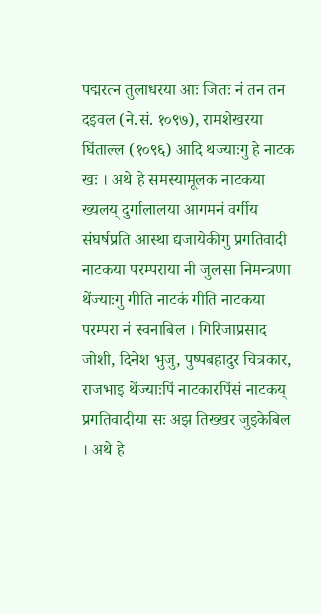पद्मरत्न तुलाधरया आः जितः नं तन तन दइवल (ने.सं. १०९७), रामशेखरया घिंताल्ल (१०९६) आदि थज्याःगु हे नाटक खः । अथे हे समस्यामूलक नाटकया ख्यलय् दुर्गालालया आगमनं वर्गीय संघर्षप्रति आस्था द्यजायेकीगु प्रगतिवादी नाटकया परम्पराया नी जुलसा निमन्त्रणा थेंज्याःगु गीति नाटकं गीति नाटकया परम्परा नं स्वनाबिल । गिरिजाप्रसाद जोशी, दिनेश भुजु, पुष्पबहादुर चित्रकार, राजभाइ थेंज्याःपिं नाटकारपिंसं नाटकय् प्रगतिवादीया सः अझ तिख्खर जुइकेबिल । अथे हे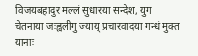विजयबहादुर मल्लं सुधारया सन्देश, युग चेतनाया जःह्वलीगु ज्याय् प्रचारवादया गन्धं मुक्त यानाः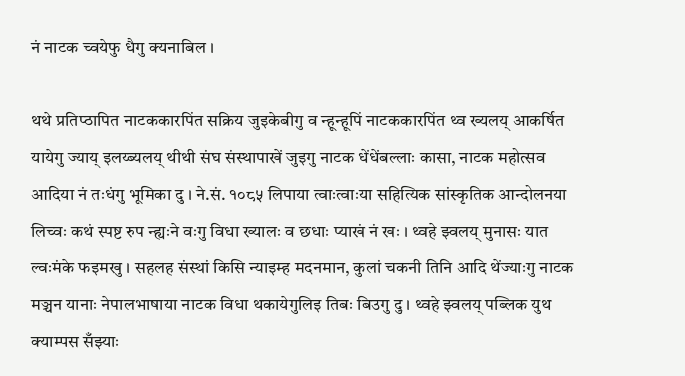नं नाटक च्वयेफु धैगु क्यनाबिल ।

थथे प्रतिप्ठापित नाटककारपिंत सक्रिय जुइकेबीगु व न्हून्हूपिं नाटककारपिंत थ्व ख्यलय् आकर्षित यायेगु ज्याय् इलय्ब्यलय् थीथी संघ संस्थापाखें जुइगु नाटक धेंधेंबल्लाः कासा, नाटक महोत्सव आदिया नं तःधंगु भूमिका दु । ने.सं. १०८५ लिपाया त्वाःत्वाःया सहित्यिक सांस्कृतिक आन्दोलनया लिच्वः कथं स्पष्ट रुप न्ह्यःने वःगु विधा ख्यालः व छधाः प्याखं नं खः । थ्वहे झ्वलय् मुनासः यात ल्वःमंके फइमखु । सहलह संस्थां किसि न्याइम्ह मदनमान, कुलां चकनी तिनि आदि थेंज्याःगु नाटक मञ्चन यानाः नेपालभाषाया नाटक विधा थकायेगुलिइ तिबः बिउगु दु । थ्वहे झ्वलय् पब्लिक युथ क्याम्पस सँझ्याः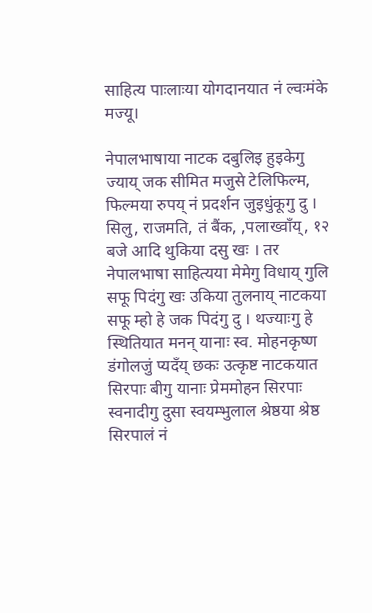साहित्य पाःलाःया योगदानयात नं ल्वःमंके मज्यू।

नेपालभाषाया नाटक दबुलिइ हुइकेगु ज्याय् जक सीमित मजुसे टेलिफिल्म, फिल्मया रुपय् नं प्रदर्शन जुइधुंकूगु दु । सिलु, राजमति, तं बैंक, ,पलाख्वाँय्, १२ बजे आदि थुकिया दसु खः । तर नेपालभाषा साहित्यया मेमेगु विधाय् गुलि सफू पिदंगु खः उकिया तुलनाय् नाटकया सफू म्हो हे जक पिदंगु दु । थज्याःगु हे स्थितियात मनन् यानाः स्व. मोहनकृष्ण डंगोलजुं प्यदँय् छकः उत्कृष्ट नाटकयात सिरपाः बीगु यानाः प्रेममोहन सिरपाः स्वनादीगु दुसा स्वयम्भुलाल श्रेष्ठया श्रेष्ठ सिरपालं नं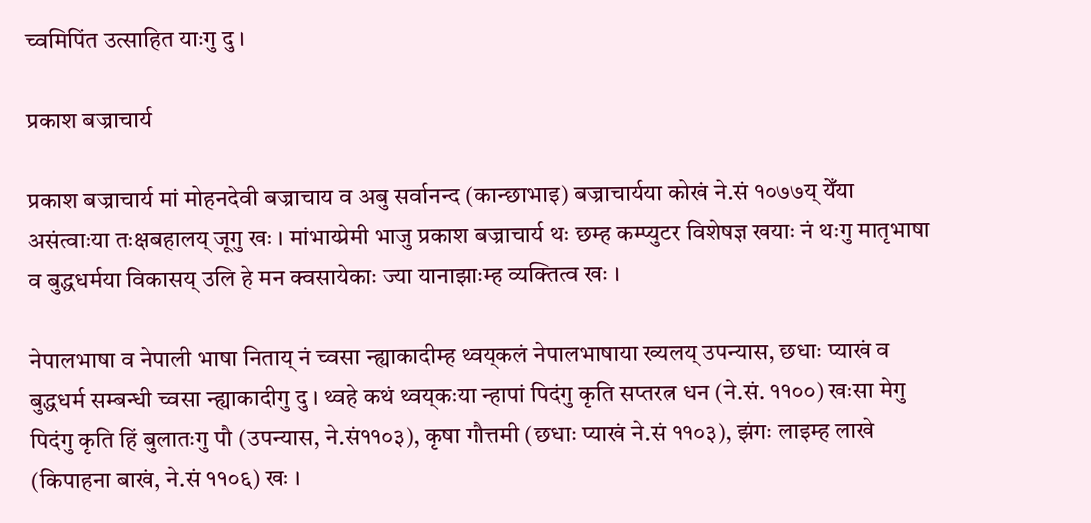च्वमिपिंत उत्साहित याःगु दु ।

प्रकाश बज्राचार्य

प्रकाश बज्राचार्य मां मोहनदेवी बज्राचाय व अबु सर्वानन्द (कान्छाभाइ) बज्राचार्यया कोखं ने.सं १०७७य् येँया असंत्वाःया तःक्षबहालय् जूगु खः । मांभाय्प्रेमी भाजु प्रकाश बज्राचार्य थः छम्ह कम्प्युटर विशेषज्ञ खयाः नं थःगु मातृभाषा व बुद्धधर्मया विकासय् उलि हे मन क्वसायेकाः ज्या यानाझाःम्ह व्यक्तित्व खः ।

नेपालभाषा व नेपाली भाषा निताय् नं च्वसा न्ह्याकादीम्ह थ्वय्‌कलं नेपालभाषाया ख्यलय् उपन्यास, छधाः प्याखं व बुद्धधर्म सम्बन्धी च्वसा न्ह्याकादीगु दु । थ्वहे कथं थ्वय्‌कःया न्हापां पिदंगु कृति सप्तरत्न धन (ने.सं. ११००) खःसा मेगु पिदंगु कृति हिं बुलातःगु पौ (उपन्यास, ने.सं११०३), कृषा गौत्तमी (छधाः प्याखं ने.सं ११०३), झंगः लाइम्ह लाखे (किपाहना बाखं, ने.सं ११०६) खः ।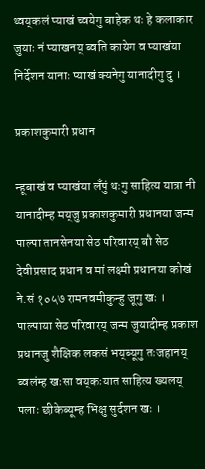थ्वय्‌कलं प्याखं च्वयेगु बाहेक थः हे कलाकार जुयाः नं प्याखनय् ब्वति कायेग व प्याखंया निर्देशन यानाः प्याखं क्यनेगु यानादीगु दु ।

प्रकाशकुमारी प्रधान

न्हूबाखं व प्याखंया लँपुं थःगु साहित्य यात्रा नी यानादीम्ह मय्‌जु प्रकाशकुमारी प्रधानया जन्म पाल्पा तानसेनया सेठ परिवारय् बौ सेठ देवीप्रसाद प्रधान व मां लक्ष्मी प्रधानया कोखं ने.सं १०५७ रामनवमीकुन्हु जूगु खः । पाल्पाया सेठ परिवारय् जन्म जुयादीम्ह प्रकाश प्रधानजु शैक्षिक लकसं भय्‌ब्यूगु तःजहानय् ब्वलंम्ह खःसा वय्‌कःयात साहित्य ख्यलय् पलाः छीकेब्यूम्ह भिक्षु सुर्दशन खः ।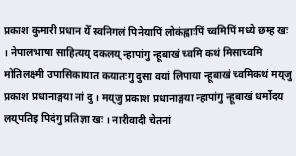प्रकाश कुमारी प्रधान येँ स्वनिगलं पिनेयापिं लोकंह्वाःपिं च्वमिपिं मध्ये छम्ह खः । नेपालभाषा साहित्यय् दकलय् न्हापांगु न्हूबाखं च्वमि कथं मिसाच्वमि मोतिलक्ष्मी उपासिकायात कयातःगु दुसा वयां लिपाया न्हूबाखं च्वमिकथं मय्‌जु प्रकाश प्रधानाङ्गया नां दु । मय्‌जु प्रकाश प्रधानाङ्गया न्हापांगु न्हूबाखं धर्मोदय लय्‌पतिइ पिदंगु प्रतिज्ञा खः । नारीवादी चेतनां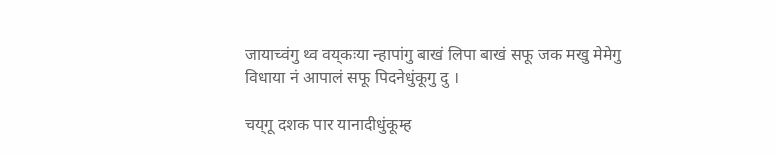जायाच्वंगु थ्व वय्‌कःया न्हापांगु बाखं लिपा बाखं सफू जक मखु मेमेगु विधाया नं आपालं सफू पिदनेधुंकूगु दु ।

चय्‌गू दशक पार यानादीधुंकूम्ह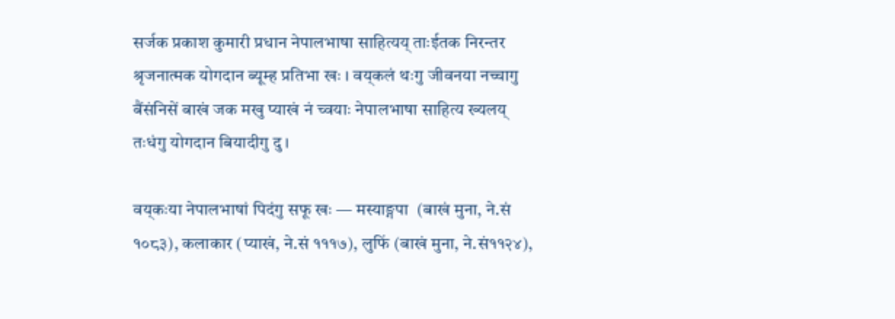सर्जक प्रकाश कुमारी प्रधान नेपालभाषा साहित्यय् ताःईतक निरन्तर श्रृजनात्मक योगदान ब्यूम्ह प्रतिभा खः । वय्‌कलं थःगु जीवनया नच्चागु बैंसंनिसें बाखं जक मखु प्याखं नं च्वयाः नेपालभाषा साहित्य ख्यलय् तःधंगु योगदान बियादीगु दु ।

वय्‌कःया नेपालभाषां पिदंगु सफू खः — मस्याङ्गपा  (बाखं मुना, ने.सं १०८३), कलाकार (प्याखं, ने.सं १११७), लुफिं (बाखं मुना, ने.सं११२४),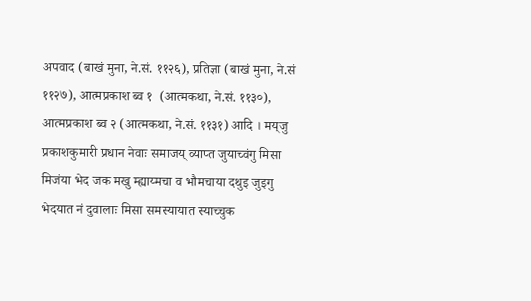अपवाद (बाखं मुना, ने.सं. ११२६), प्रतिज्ञा (बाखं मुना, ने.सं ११२७), आत्मप्रकाश ब्व १  (आत्मकथा, ने.सं. ११३०), आत्मप्रकाश ब्व २ (आत्मकथा, ने.सं. ११३१) आदि । मय्‌जु प्रकाशकुमारी प्रधान नेवाः समाजय् व्याप्त जुयाच्वंगु मिसा मिजंया भेद जक मखु म्ह्याय्मचा व भौमचाया दथुइ जुइगु भेदयात नं दुवालाः मिसा समस्यायात स्याच्चुक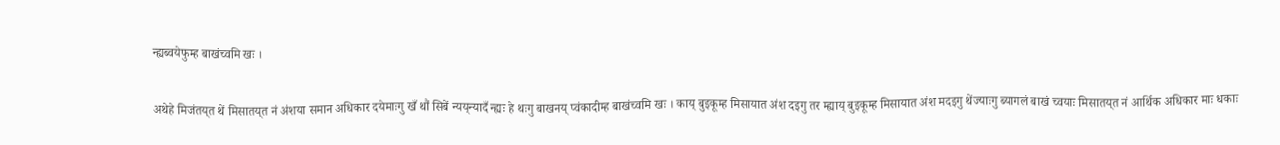न्ह्यब्वयेफुम्ह बाखंच्वमि खः ।

अथेहे मिजंतय्‌त थें मिसातय्‌त नं अंशया समान अधिकार दयेमाःगु खँ थौं सिबें न्यय्‌न्यादँ न्ह्यः हे थःगु बाखनय् प्वंकादीम्ह बाखंच्वमि खः । काय् बुइकूम्ह मिसायात अंश दइगु तर म्ह्याय् बुइकूम्ह मिसायात अंश मदइगु थेंज्याःगु ब्यागलं बाखं च्वयाः मिसातय्‌त नं आर्थिक अधिकार माः धकाः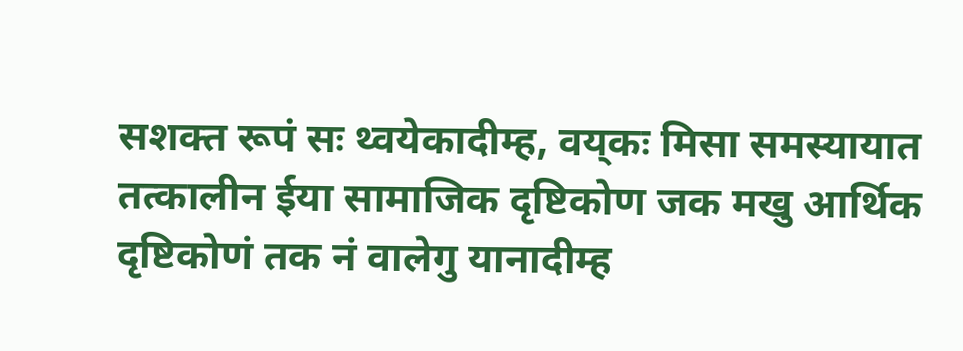सशक्त रूपं सः थ्वयेकादीम्ह, वय्‌कः मिसा समस्यायात तत्कालीन ईया सामाजिक दृष्टिकोण जक मखु आर्थिक दृष्टिकोणं तक नं वालेगु यानादीम्ह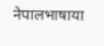नेपालभाषाया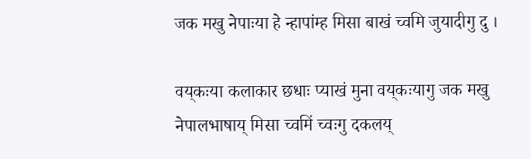जक मखु नेपाःया हे न्हापांम्ह मिसा बाखं च्वमि जुयादीगु दु ।

वय्‌कःया कलाकार छधाः प्याखं मुना वय्‌कःयागु जक मखु नेपालभाषाय् मिसा च्वमिं च्वःगु दकलय्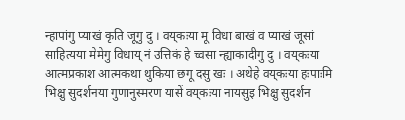न्हापांगु प्याखं कृति जूगु दु । वय्‌कःया मू विधा बाखं व प्याखं जूसां साहित्यया मेमेगु विधाय् नं उत्तिकं हे च्वसा न्ह्याकादीगु दु । वय्‌कःया आत्मप्रकाश आत्मकथा थुकिया छगू दसु खः । अथेहे वय्‌कःया हःपाःमि भिक्षु सुदर्शनया गुणानुस्मरण यासें वय्‌कःया नायसुइ भिक्षु सुदर्शन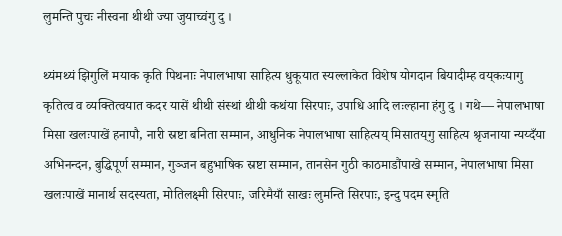लुमन्ति पुचः नीस्वना थीथी ज्या जुयाच्वंगु दु ।

थ्यंमथ्यं झिगुलिं मयाक कृति पिथनाः नेपालभाषा साहित्य धुकूयात स्यल्लाकेत विशेष योगदान बियादीम्ह वय्‌कःयागु कृतित्व व व्यक्तित्वयात कदर यासें थीथी संस्थां थीथी कथंया सिरपाः, उपाधि आदि लःल्हाना हंगु दु । गथे— नेपालभाषा मिसा खलःपाखें हनापौ, नारी स्रष्टा बनिता सम्मान, आधुनिक नेपालभाषा साहित्यय् मिसातय्‌गु साहित्य श्रृजनाया न्यय्दँया अभिनन्दन, बुद्धिपूर्ण सम्मान, गुञ्जन बहुभाषिक स्रष्टा सम्मान, तानसेन गुठी काठमाडौंपाखे सम्मान, नेपालभाषा मिसा खलःपाखें मानार्थ सदस्यता, मोतिलक्ष्मी सिरपाः, जरिमैयाँ साखः लुमन्ति सिरपाः, इन्दु पदम स्मृति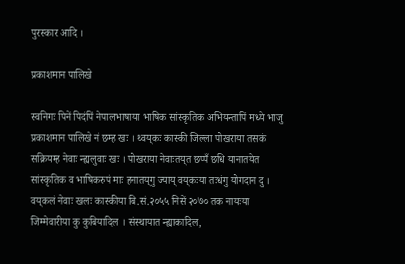पुरस्कार आदि ।

प्रकाशमान पालिखे

स्वनिगः पिनें पिदंपिं नेपालभाषाया भाषिक सांस्कृतिक अभियन्तापिं मध्ये भाजु प्रकाशमान पालिखे नं छम्ह खः । थ्वय्‌कः कास्की जिल्ला पोखराया तसकं सक्रियम्ह नेवाः न्ह्यलुवाः खः । पोखराया नेवाःतय्‌त छप्पँ छधि यानातयेत सांस्कृतिक व भाषिकरुपं माः हनातय्‌गु ज्याय् वय्‌कःया तःधंगु योगदान दु । वय्‌कलं नेवाः खलः कास्कीया बि.सं.२०५५ निसें २०७० तक नायःया जिम्मेवारीया कु कुबियादिल । संस्थायात न्ह्याकादिल,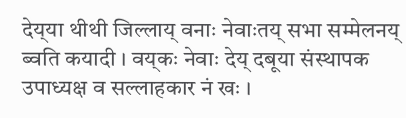देय्‌या थीथी जिल्लाय् वनाः नेवाःतय् सभा सम्मेलनय् ब्वति कयादी । वय्‌कः नेवाः देय् दबूया संस्थापक उपाध्यक्ष व सल्लाहकार नं खः ।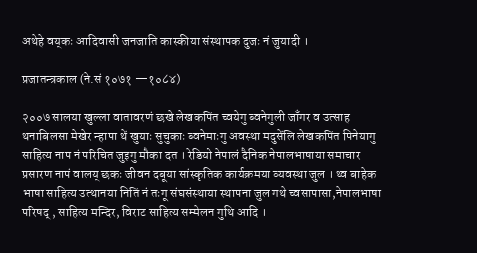अथेहे वय्‌कः आदिवासी जनजाति कास्कीया संस्थापक दुजः नं जुयादी ।

प्रजातन्त्रकाल (ने.सं १०७१ —१०८४)

२००७ सालया खुल्ला वातावरणं छखे लेखकपिंत च्वयेगु ब्वनेगुली जाँगर व उत्साह थनाबिलसा मेखेर न्हापा थें खुयाः सुचुकाः ब्वनेमाःगु अवस्था मदुसेंलि लेखकपिंत पिनेयागु साहित्य नाप नं परिचित जुइगु मौका दत । रेडियो नेपालं दैनिक नेपालभाषाया समाचार प्रसारण नापं वालय् छकः जीवन दबूया सांस्कृतिक कार्यक्रमया व्यवस्था जुल । थ्व बाहेक भाषा साहित्य उत्थानया नितिं नं तःगू संघसंस्थाया स्थापना जुल गथे च्वसापासा,नेपालभाषा परिषद् , साहित्य मन्दिर, विराट साहित्य सम्मेलन गुथि आदि ।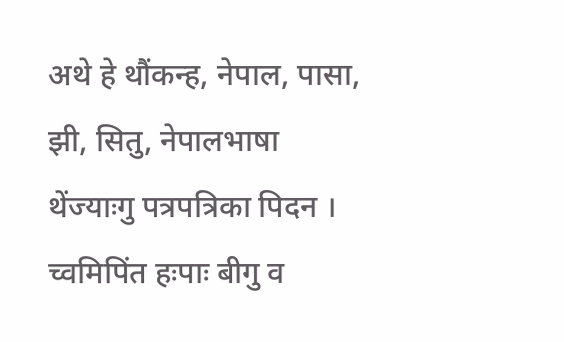अथे हे थौंकन्ह, नेपाल, पासा, झी, सितु, नेपालभाषा थेंज्याःगु पत्रपत्रिका पिदन । च्वमिपिंत हःपाः बीगु व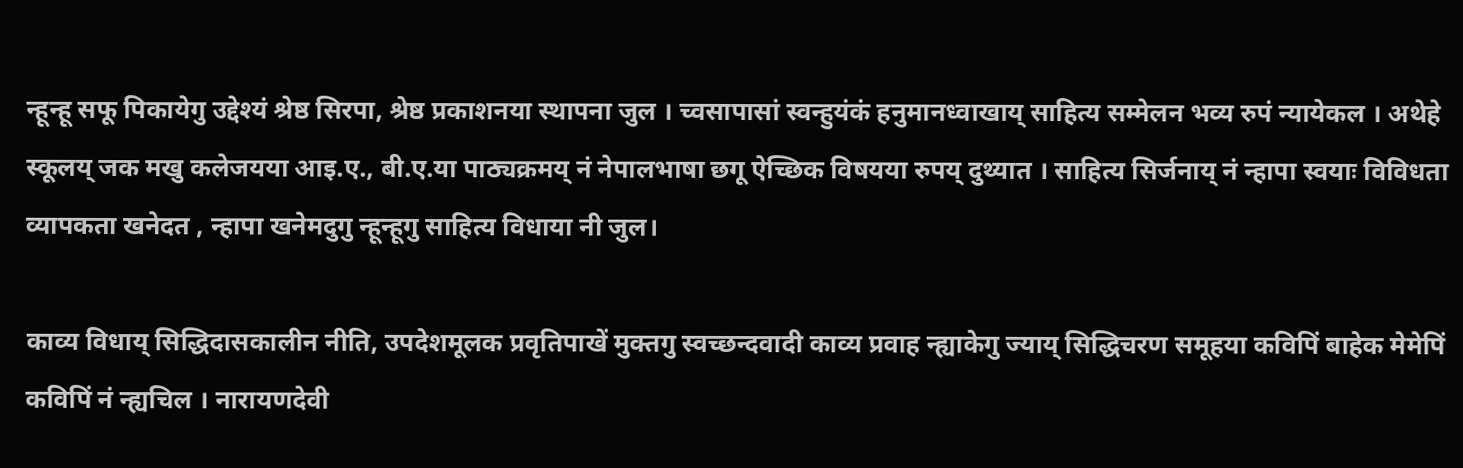न्हून्हू सफू पिकायेगु उद्देश्यं श्रेष्ठ सिरपा, श्रेष्ठ प्रकाशनया स्थापना जुल । च्वसापासां स्वन्हुयंकं हनुमानध्वाखाय् साहित्य सम्मेलन भव्य रुपं न्यायेकल । अथेहे स्कूलय् जक मखु कलेजयया आइ.ए., बी.ए.या पाठ्यक्रमय् नं नेपालभाषा छगू ऐच्छिक विषयया रुपय् दुथ्यात । साहित्य सिर्जनाय् नं न्हापा स्वयाः विविधता व्यापकता खनेदत , न्हापा खनेमदुगु न्हून्हूगु साहित्य विधाया नी जुल।

काव्य विधाय् सिद्धिदासकालीन नीति, उपदेशमूलक प्रवृतिपाखें मुक्तगु स्वच्छन्दवादी काव्य प्रवाह न्ह्याकेगु ज्याय् सिद्धिचरण समूहया कविपिं बाहेक मेमेपिं कविपिं नं न्ह्यचिल । नारायणदेवी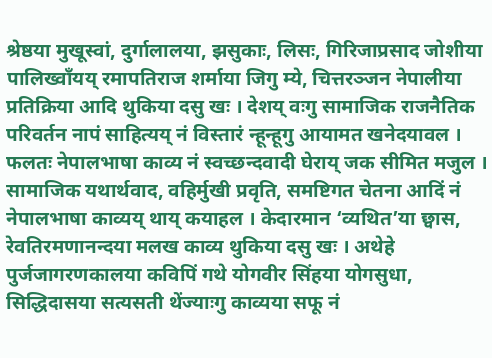श्रेष्ठया मुखूस्वां, दुर्गालालया, झसुकाः, लिसः, गिरिजाप्रसाद जोशीया पालिख्वाँयय् रमापतिराज शर्माया जिगु म्ये, चित्तरञ्जन नेपालीया प्रतिक्रिया आदि थुकिया दसु खः । देशय् वःगु सामाजिक राजनैतिक परिवर्तन नापं साहित्यय् नं विस्तारं न्हून्हूगु आयामत खनेदयावल । फलतः नेपालभाषा काव्य नं स्वच्छन्दवादी घेराय् जक सीमित मजुल । सामाजिक यथार्थवाद, वहिर्मुखी प्रवृति, समष्टिगत चेतना आदिं नं नेपालभाषा काव्यय् थाय् कयाहल । केदारमान ‘व्यथित’या छ्वास, रेवतिरमणानन्दया मलख काव्य थुकिया दसु खः । अथेहे पुर्जजागरणकालया कविपिं गथे योगवीर सिंहया योगसुधा, सिद्धिदासया सत्यसती थेंज्याःगु काव्यया सफू नं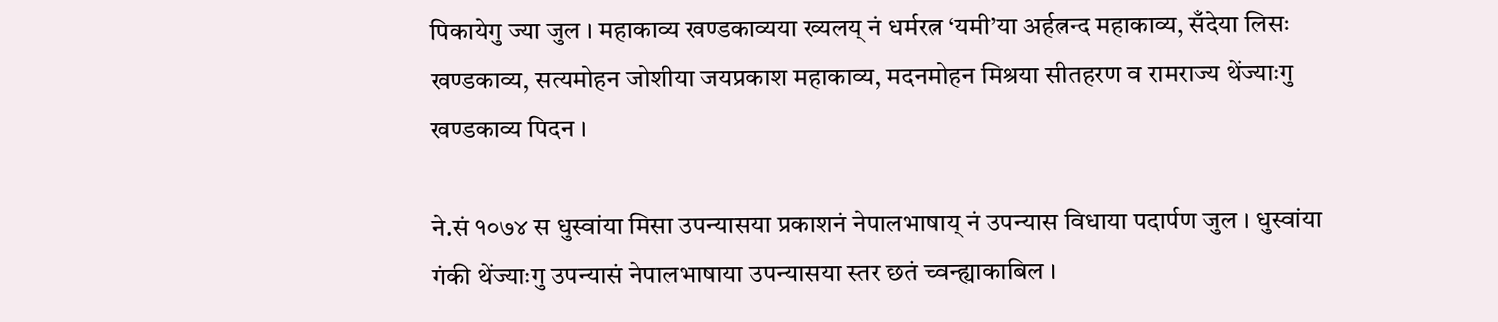पिकायेगु ज्या जुल । महाकाव्य खण्डकाव्यया ख्यलय् नं धर्मरत्न ‘यमी’या अर्हत्नन्द महाकाव्य, सँदेया लिसः खण्डकाव्य, सत्यमोहन जोशीया जयप्रकाश महाकाव्य, मदनमोहन मिश्रया सीतहरण व रामराज्य थेंज्याःगु खण्डकाव्य पिदन ।

ने.सं १०७४ स धुस्वांया मिसा उपन्यासया प्रकाशनं नेपालभाषाय् नं उपन्यास विधाया पदार्पण जुल । धुस्वांया गंकी थेंज्याःगु उपन्यासं नेपालभाषाया उपन्यासया स्तर छतं च्वन्ह्याकाबिल ।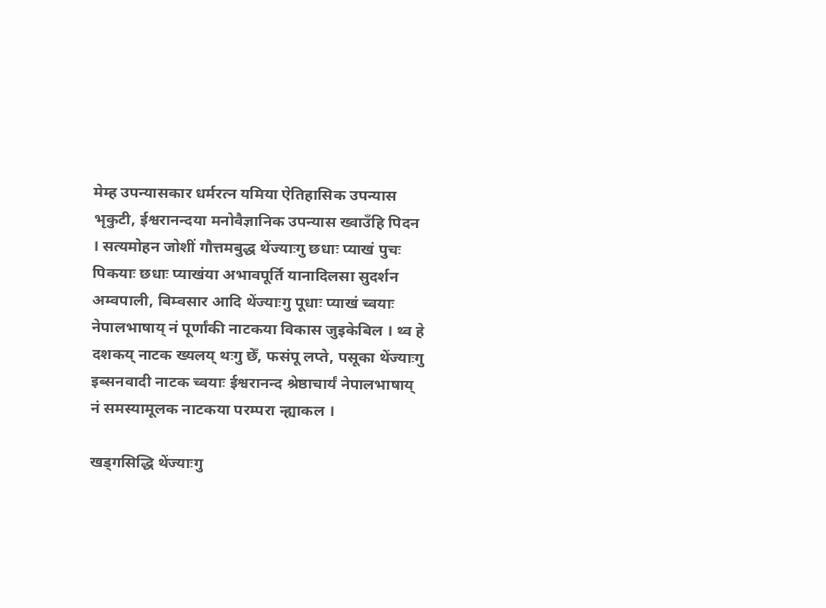मेम्ह उपन्यासकार धर्मरत्न यमिया ऐतिहासिक उपन्यास भृकुटी, ईश्वरानन्दया मनोवैज्ञानिक उपन्यास ख्वाउँहि पिदन । सत्यमोहन जोशीं गौत्तमबुद्ध थेंज्याःगु छधाः प्याखं पुचः पिकयाः छधाः प्याखंया अभावपूर्ति यानादिलसा सुदर्शन अम्वपाली, बिम्वसार आदि थेंज्याःगु पूधाः प्याखं च्वयाः नेपालभाषाय् नं पूर्णांकी नाटकया विकास जुइकेबिल । थ्व हे दशकय् नाटक ख्यलय् थःगु छेँ, फसंपू लप्ते, पसूका थेंज्याःगु इब्सनवादी नाटक च्वयाः ईश्वरानन्द श्रेष्ठाचार्यं नेपालभाषाय् नं समस्यामूलक नाटकया परम्परा न्ह्याकल ।

खड्गसिद्धि थेंज्याःगु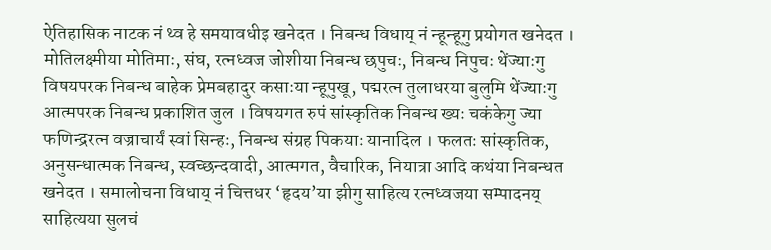ऐतिहासिक नाटक नं थ्व हे समयावधीइ खनेदत । निबन्ध विधाय् नं न्हून्हूगु प्रयोगत खनेदत । मोतिलक्ष्मीया मोतिमाः, संघ, रत्नध्वज जोशीया निबन्ध छपुचः, निबन्ध निपुचः थेंज्याःगु विषयपरक निबन्ध बाहेक प्रेमबहादुर कसाःया न्हूपुखू, पद्मरत्न तुलाधरया बुलुमि थेंज्याःगु आत्मपरक निबन्ध प्रकाशित जुल । विषयगत रुपं सांस्कृतिक निबन्ध ख्यः चकंकेगु ज्या फणिन्द्ररत्न वज्राचार्यं स्वां सिन्हः, निबन्ध संग्रह पिकयाः यानादिल । फलतः सांस्कृतिक, अनुसन्धात्मक निबन्ध, स्वच्छन्दवादी, आत्मगत, वैचारिक, नियात्रा आदि कथंया निबन्धत खनेदत । समालोचना विधाय् नं चित्तधर ‘हृदय’या झीगु साहित्य रत्नध्वजया सम्पादनय् साहित्यया सुलचं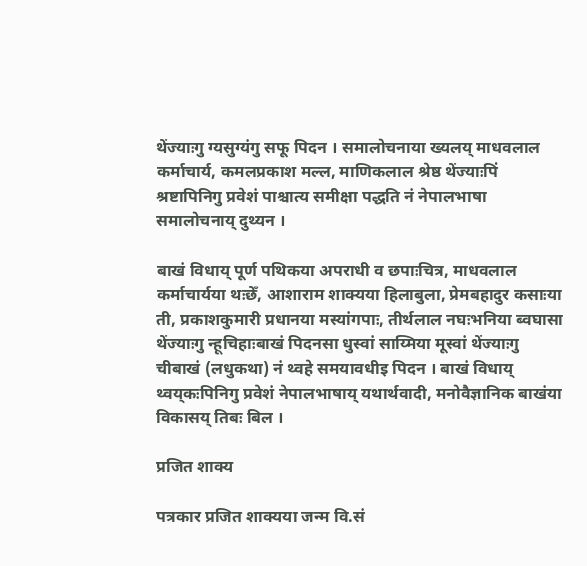थेंज्याःगु ग्यसुग्यंगु सफू पिदन । समालोचनाया ख्यलय् माधवलाल कर्माचार्य, कमलप्रकाश मल्ल, माणिकलाल श्रेष्ठ थेंज्याःपिं श्रष्टापिनिगु प्रवेशं पाश्चात्य समीक्षा पद्धति नं नेपालभाषा समालोचनाय् दुथ्यन ।

बाखं विधाय् पूर्ण पथिकया अपराधी व छपाःचित्र, माधवलाल कर्माचार्यया थःछेँ, आशाराम शाक्यया हिलाबुला, प्रेमबहादुर कसाःया ती, प्रकाशकुमारी प्रधानया मस्यांगपाः, तीर्थलाल नघःभनिया ब्वघासा थेंज्याःगु न्हूचिहाःबाखं पिदनसा धुस्वां साय्मिया मूस्वां थेंज्याःगु चीबाखं (लधुकथा) नं थ्वहे समयावधीइ पिदन । बाखं विधाय् थ्वय्‌कःपिनिगु प्रवेशं नेपालभाषाय् यथार्थवादी, मनोवैज्ञानिक बाखंया विकासय् तिबः बिल ।

प्रजित शाक्य

पत्रकार प्रजित शाक्यया जन्म वि.सं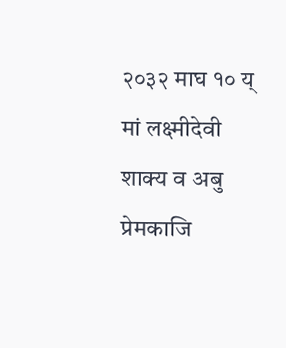२०३२ माघ १० य् मां लक्ष्मीदेवी शाक्य व अबु प्रेमकाजि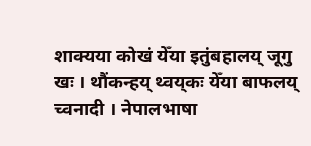शाक्यया कोखं येँया इतुंबहालय् जूगु खः । थौंकन्हय् थ्वय्‌कः येँया बाफलय् च्वनादी । नेपालभाषा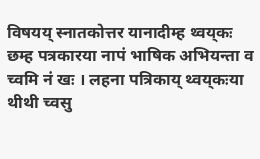विषयय् स्नातकोत्तर यानादीम्ह थ्वय्‌कः छम्ह पत्रकारया नापं भाषिक अभियन्ता व च्वमि नं खः । लहना पत्रिकाय् थ्वय्‌कःया थीथी च्वसु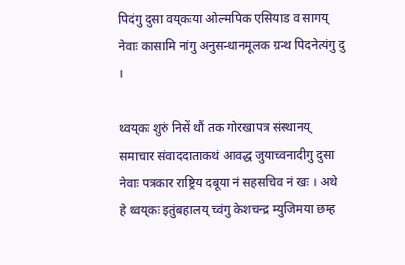पिदंगु दुसा वय्‌कःया ओल्मपिक एसियाड व सागय् नेवाः कासामि नांगु अनुसन्धानमूलक ग्रन्थ पिदनेत्यंगु दु ।

थ्वय्‌कः शुरुं निसें थौं तक गोरखापत्र संस्थानय् समाचार संवाददाताकथं आवद्ध जुयाच्वनादीगु दुसा नेवाः पत्रकार राष्ट्रिय दबूया नं सहसचिव नं खः । अथे हे थ्वय्‌कः इतुंबहालय् च्वंगु केशचन्द्र म्युजिमया छम्ह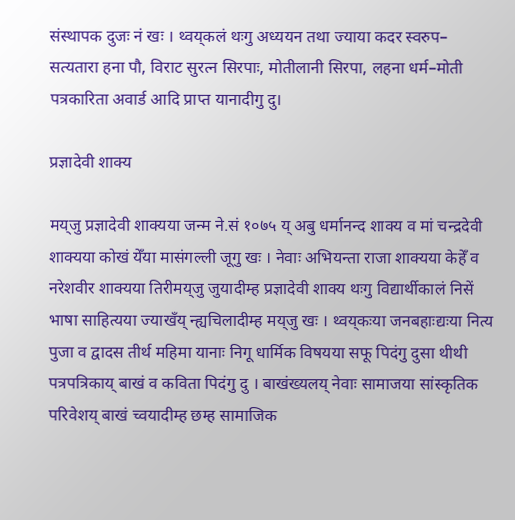संस्थापक दुजः नं खः । थ्वय्‌कलं थःगु अध्ययन तथा ज्याया कदर स्वरुप– सत्यतारा हना पौ, विराट सुरत्न सिरपाः, मोतीलानी सिरपा, लहना धर्म–मोती पत्रकारिता अवार्ड आदि प्राप्त यानादीगु दु।

प्रज्ञादेवी शाक्य

मय्‌जु प्रज्ञादेवी शाक्यया जन्म ने.सं १०७५ य् अबु धर्मानन्द शाक्य व मां चन्द्रदेवी शाक्यया कोखं येँया मासंगल्ली जूगु खः । नेवाः अभियन्ता राजा शाक्यया केहेँ व नरेशवीर शाक्यया तिरीमय्‌जु जुयादीम्ह प्रज्ञादेवी शाक्य थःगु विद्यार्थीकालं निसें भाषा साहित्यया ज्याखँय् न्ह्यचिलादीम्ह मय्‌जु खः । थ्वय्‌कःया जनबहाःद्यःया नित्य पुजा व द्वादस तीर्थ महिमा यानाः निगू धार्मिक विषयया सफू पिदंगु दुसा थीथी पत्रपत्रिकाय् बाखं व कविता पिदंगु दु । बाखंख्यलय् नेवाः सामाजया सांस्कृतिक परिवेशय् बाखं च्वयादीम्ह छम्ह सामाजिक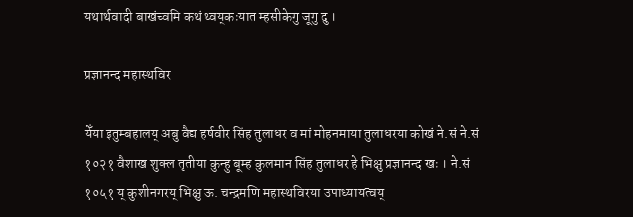यथार्थवादी बाखंच्वमि कथं थ्वय्‌कःयात म्हसीकेगु जूगु दु ।

प्रज्ञानन्द महास्थविर

येँया इतुम्बहालय् अबु वैद्य हर्षवीर सिंह तुलाधर व मां मोहनमाया तुलाधरया कोखं ने.सं ने.सं १०२१ वैशाख शुक्ल तृतीया कुन्हु बूम्ह कुलमान सिंह तुलाधर हे भिक्षु प्रज्ञानन्द खः । ने.सं १०५१ य् कुशीनगरय् भिक्षु ऊ. चन्द्रमणि महास्थविरया उपाध्यायत्वय्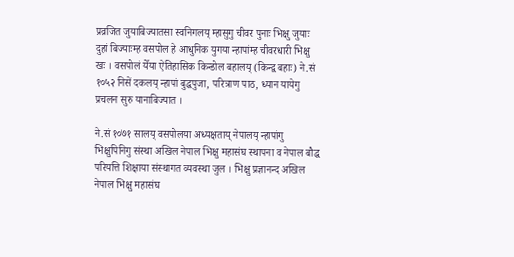प्रव्रजित जुयाबिज्यातसा स्वनिगलय् म्हासुगु चीवर पुनाः भिक्षु जुयाः दुहां बिज्याःम्ह वसपोल हे आधुनिक युगया न्हापांम्ह चीवरधारी भिक्षु खः । वसपोलं येँया ऐतिहासिक किन्डोल बहालय् (किन्द्व बहाः) ने.सं १०५२ निसें दकलय् न्हापां बुद्धपुजा, परित्राण पाठ, ध्यान यायेगु प्रचलन सुरु यानाबिज्यात ।

ने.सं १०७१ सालय् वसपोलया अध्यक्षताय् नेपालय् न्हापांगु भिक्षुपिनिगु संस्था अखिल नेपाल भिक्षु महासंघ स्थापना व नेपाल बौद्ध परियत्ति शिक्षाया संस्थागत व्यवस्था जुल । भिक्षु प्रज्ञानन्द अखिल नेपाल भिक्षु महासंघ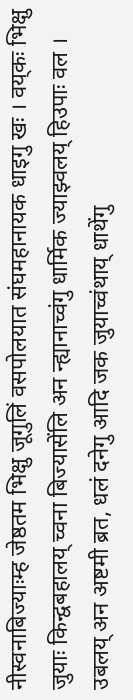नीस्वनाबिज्याःम्ह जेष्ठतम भिक्षु जूगुलिं वसपोलयात संघमहानायक धाइगु खः । वय्‌कः भिक्षु जुयाः किन्द्वबहालय् च्वना बिज्यासेंलि अन न्ह्यानाच्वंगु धार्मिक ज्याझ्वलय् हिउपाः वल । उबलय् अन अष्टमी ब्रत, धलं दनेगु आदि जक जुयाच्वंथाय् धाथेंगु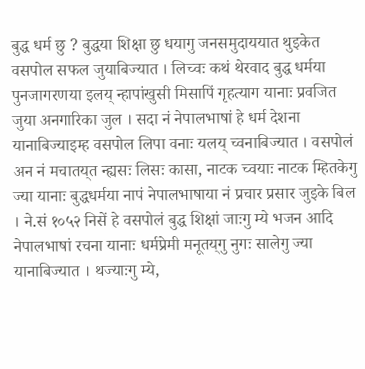बुद्ध धर्म छु ? बुद्धया शिक्षा छु धयागु जनसमुदाययात थुइकेत वसपोल सफल जुयाबिज्यात । लिच्वः कथं थेरवाद बुद्ध धर्मया पुनजागरणया इलय् न्हापांखुसी मिसापिं गृहत्याग यानाः प्रवजित जुया अनगारिका जुल । सदा नं नेपालभाषां हे धर्म देशना यानाबिज्याइम्ह वसपोल लिपा वनाः यलय् च्वनाबिज्यात । वसपोलं अन नं मचातय्‌त न्ह्यसः लिसः कासा, नाटक च्वयाः नाटक म्हितकेगु ज्या यानाः बुद्धधर्मया नापं नेपालभाषाया नं प्रचार प्रसार जुइके बिल । ने.सं १०५२ निसें हे वसपोलं बुद्ध शिक्षां जाःगु म्ये भजन आदि नेपालभाषां रचना यानाः धर्मप्रेमी मनूतय्‌गु नुगः सालेगु ज्या यानाबिज्यात । थज्याःगु म्ये,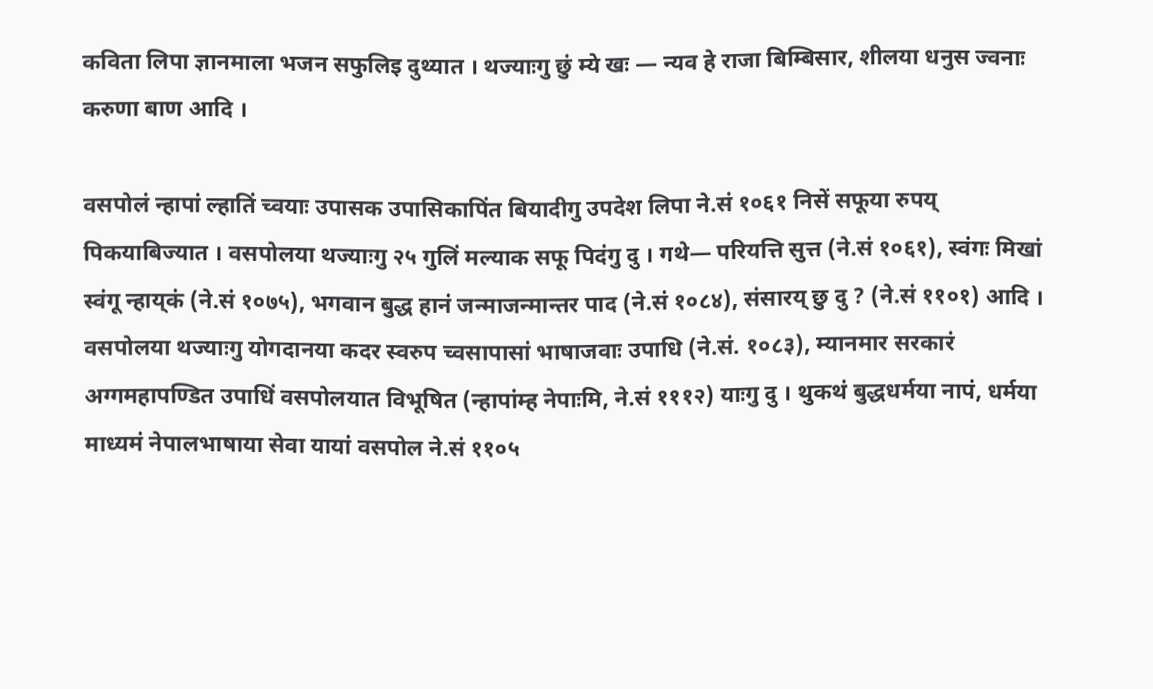कविता लिपा ज्ञानमाला भजन सफुलिइ दुथ्यात । थज्याःगु छुं म्ये खः — न्यव हे राजा बिम्बिसार, शीलया धनुस ज्वनाः करुणा बाण आदि ।

वसपोलं न्हापां ल्हातिं च्वयाः उपासक उपासिकापिंत बियादीगु उपदेश लिपा ने.सं १०६१ निसें सफूया रुपय् पिकयाबिज्यात । वसपोलया थज्याःगु २५ गुलिं मल्याक सफू पिदंगु दु । गथे— परियत्ति सुत्त (ने.सं १०६१), स्वंगः मिखां स्वंगू न्हाय्‌कं (ने.सं १०७५), भगवान बुद्ध हानं जन्माजन्मान्तर पाद (ने.सं १०८४), संसारय् छु दु ? (ने.सं ११०१) आदि । वसपोलया थज्याःगु योगदानया कदर स्वरुप च्वसापासां भाषाजवाः उपाधि (ने.सं. १०८३), म्यानमार सरकारं अग्गमहापण्डित उपाधिं वसपोलयात विभूषित (न्हापांम्ह नेपाःमि, ने.सं १११२) याःगु दु । थुकथं बुद्धधर्मया नापं, धर्मया माध्यमं नेपालभाषाया सेवा यायां वसपोल ने.सं ११०५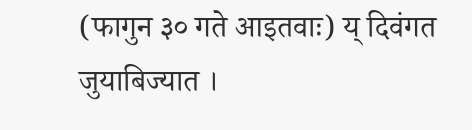(फागुन ३० गते आइतवाः) य् दिवंगत जुयाबिज्यात ।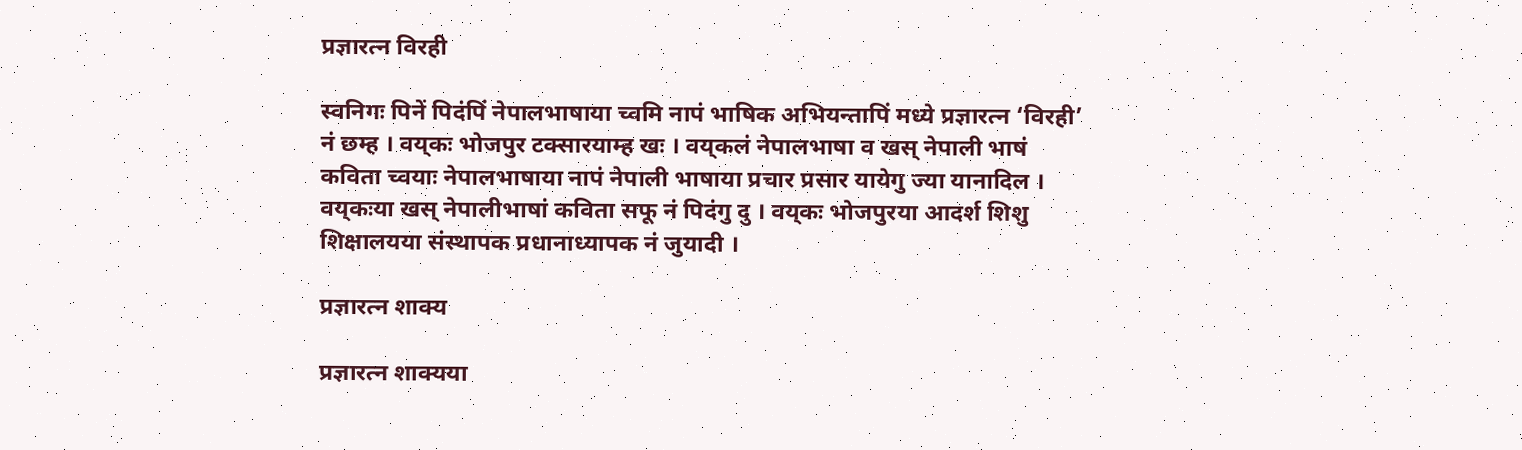प्रज्ञारत्न विरही

स्वनिगः पिनें पिदंपिं नेपालभाषाया च्वमि नापं भाषिक अभियन्तापिं मध्ये प्रज्ञारत्न ‘विरही’ नं छम्ह । वय्‌कः भोजपुर टक्सारयाम्ह खः । वय्‌कलं नेपालभाषा व खस् नेपाली भाषं कविता च्वयाः नेपालभाषाया नापं नेपाली भाषाया प्रचार प्रसार यायेगु ज्या यानादिल । वय्‌कःया खस् नेपालीभाषां कविता सफू नं पिदंगु दु । वय्‌कः भोजपुरया आदर्श शिशु शिक्षालयया संस्थापक प्रधानाध्यापक नं जुयादी ।

प्रज्ञारत्न शाक्य

प्रज्ञारत्न शाक्यया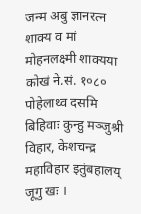जन्म अबु ज्ञानरत्न शाक्य व मां मोहनलक्ष्मी शाक्यया कोखं ने.सं. १०८० पोहेलाथ्व दसमि बिहिवाः कुन्हु मञ्जुश्री विहार, केशचन्द्र महाविहार इतुंबहालय् जूगु खः ।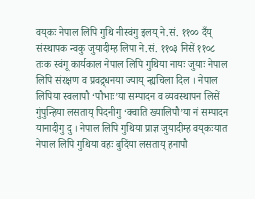वय्‌कः नेपाल लिपि गुथि नीस्वंगु इलय् ने.सं. ११०० दँय् संस्थापक न्वकु जुयादीम्ह लिपा ने.सं. ११०३ निसें ११०८ तःक स्वंगू कार्यकाल नेपाल लिपि गुथिया नायः जुयाः नेपाल लिपि संरक्षण व प्रवद्र्धनया ज्याय् न्ह्यचिला दिल । नेपाल लिपिया स्वलापौ ‘पौभाः’या सम्पादन व व्यवस्थापन लिसें गुंपुन्हिया लसताय् पिदनीगु ‘क्वाति ख्यालिपौ’या नं सम्पादन यानादीगु दु । नेपाल लिपि गुथिया प्राज्ञ जुयादीम्ह वय्‌कःयात नेपाल लिपि गुथिया वहः बुदिंया लसताय् हनापौ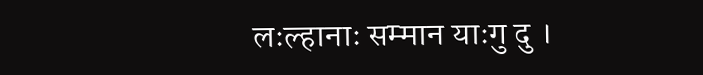लःल्हानाः सम्मान याःगु दु ।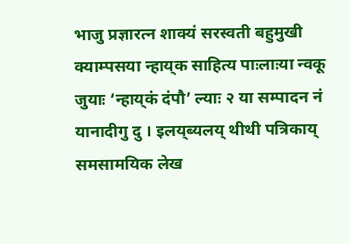भाजु प्रज्ञारत्न शाक्यं सरस्वती बहुमुखी क्याम्पसया न्हाय्‌क साहित्य पाःलाःया न्वकू जुयाः ‘न्हाय्‌कं दंपौ’ ल्याः २ या सम्पादन नं यानादीगु दु । इलय्‌‌ब्यलय् थीथी पत्रिकाय् समसामयिक लेख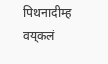पिथनादीम्ह वय्‌कलं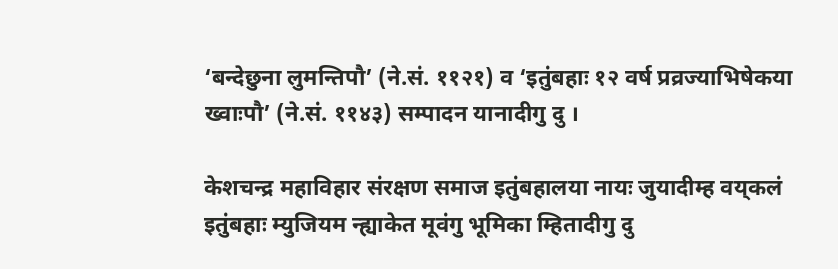‘बन्देछुना लुमन्तिपौ’ (ने.सं. ११२१) व ‘इतुंबहाः १२ वर्ष प्रव्रज्याभिषेकया ख्वाःपौ’ (ने.सं. ११४३) सम्पादन यानादीगु दु ।

केशचन्द्र महाविहार संरक्षण समाज इतुंबहालया नायः जुयादीम्ह वय्‌कलं इतुंबहाः म्युजियम न्ह्याकेत मूवंगु भूमिका म्हितादीगु दु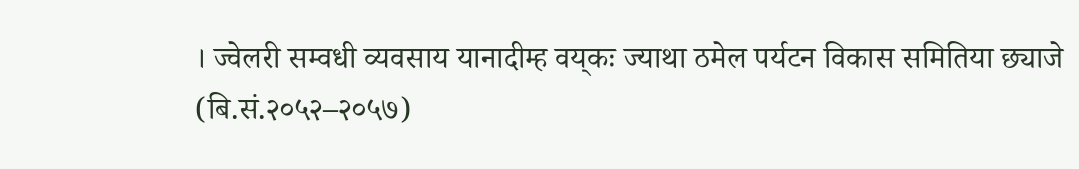। ज्वेलरी सम्वधी व्यवसाय यानादीम्ह वय्‌कः ज्याथा ठमेल पर्यटन विकास समितिया छ्याजे (बि.सं.२०५२–२०५७)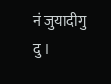नं जुयादीगु दु ।